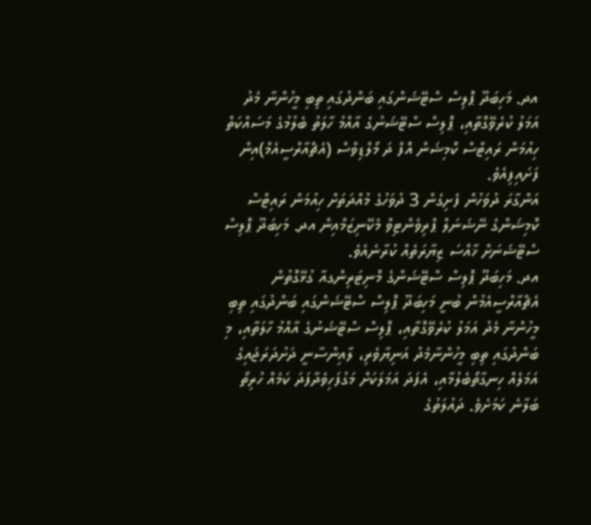އދ. މަހިބަދޫ ޕޮލިސް ސްޓޭޝަންގައި ބަންދުގައި ތިބި މީހުންނާ މެދު އަމަލު ކުރެވޭގޮތާއި، ޕޮލިސް ސްޓޭޝަނުގެ އާއްމު ހާލަތު ބެލުމުގެ މަސައްކަތް ހިއުމަން ރައިޓްސް ކޮމިޝަން އޮފް ދަ މޯލްޑިވްސް (އެޗްއާރްސީއެމް)އިން ފަށައިފިއެވެ.
އަންގާރަ ދުވަހުން ފެށިގެން 3 ދުވަހުގެ މުއްދަތަށް ހިއުމަން ރައިޓްސް ކޮމިޝަންގެ ނޭޝަނަލް ޕްރިވެންޓިވް މެކޭނިޒަމްއިން އދ. މަހިބަދޫ ޕޮލިސް ސްޓޭޝަނަށް ޚާއްސަ ޒިޔާރަތެއް ކުރާނެއެވެ.
އދ. މަހިބަދޫ ޕޮލިސް ސްޓޭޝަންގެ މޮނިޓަރިންގއާ ގުޅޭގޮތުން އެޗްއާރްސީއެމުން ބުނީ މަހިބަދޫ ޕޮލިސް ސްޓޭޝަންގައި ބަންދުގައި ތިބި މީހުންނާ މެދު އަމަލު ކުރެވޭގޮތާއި، ޕޮލިސް ސްޓޭޝަނުގެ އާއްމު ހާލަތާއި، މި ބަންދުގައި ތިބި މީހުންނާމެދު އަނިޔާވެރި، ލާއިންސާނީ ދަށުދަރަޖައިގެ އަމަލެއް ހިނގާތޯބެލުމާއި، އެފަދަ އަމަލަކަށް މަގުފަހިވެދާފަދަ ކަމެއް ހުރިތޯ ބަލާނެ ކަމަށެވެ. ދައުލަތުގެ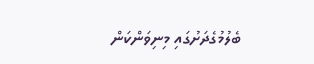ބެލުމުގެދަށުގައި މިނިވަންކަން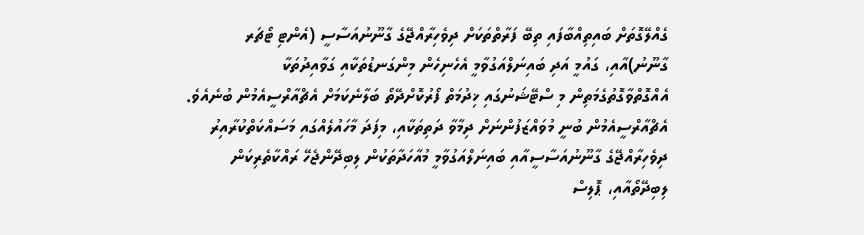ގެއްލޭގޮތަށް ބައިތިއްބާފައި ތިބޭ ފަރާތްތަކަށް ދިވެހިރާއްޖޭގެ ގާނޫނުއަސާސީ (އެންޓި ޓޯޗަރ ގާނޫނު)އާއި، ގައުމީ އަދި ބައިނަލްއަގުވާމީ އެހެނިހެން މިންގަނޑުތަކާއި ގަވާއިދުތަކާ އެއްގޮތްވާގޮތުގެމަތިން މި ސްޓޭޝަނުގައި ޚިދުމަތް ފޯރުކޮށްދޭތޯ ބަލާނެކަމަށް އެޗްއާރްސީއެމުން ބުނެއެވެ.
އެޗްއާރްސީއެމުން ބުނީ މުވައްޒަފުންނަށް ދިމާވާ ދަތިތަކާއި، މިފަދަ މާހައުލެއްގައި މަސައްކަތްކުރާއިރު ދިވެހިރާއްޖޭގެ ގާނޫނުއަސާސީއާއި ބައިނަލްއަގުވާމީ މުއާހަދާތަކުން ލިބިދޭންޖެހޭ ރައްކާތެރިކަން ލިބިދޭތޯއާއި، ޕޮލިސް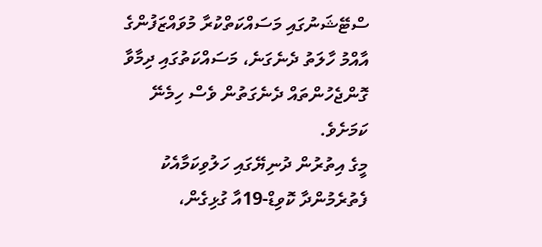ސްޓޭޝަނުގައި މަސައްކަތްކުރާ މުވައްޒަފުންގެ އާއްމު ހާލަތު ދެނެގަނެ، މަސައްކަތުގައި ދިމާވާ ގޮންޖެހުންތައް ދެނެގަތުން ވެސް ހިމެނޭ ކަމަށެވެ.
މީގެ އިތުރުން ދުނިޔޭގައި ހަލުވިކަމާއެކު ފެތުރެމުންދާ ކޮވިޑް-19އާ ގުޅިގެން،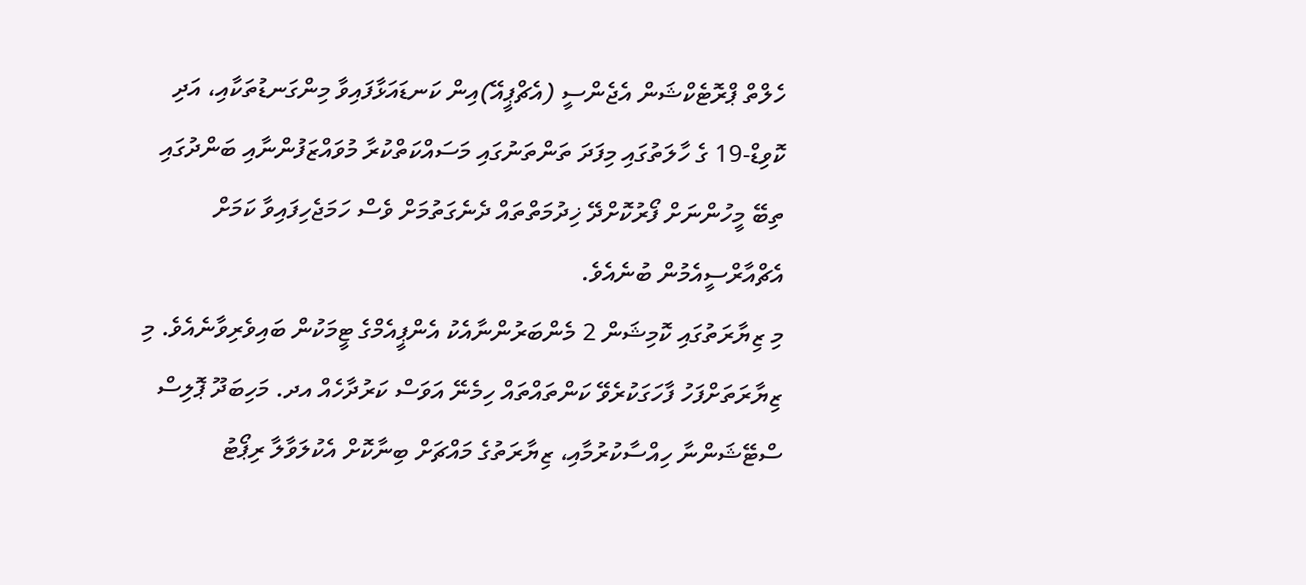ހެލްތް ޕްރޮޓެކްޝަން އެޖެންސީ (އެޗްޕީއޭ)އިން ކަނޑައަޅާފައިވާ މިންގަނޑުތަކާއި، އަދި ކޮވިޑް-19 ގެ ހާލަތުގައި މިފަދަ ތަންތަނުގައި މަސައްކަތްކުރާ މުވައްޒަފުންނާއި ބަންދުގައި ތިބޭ މީހުންނަށް ފޯރުކޮށްދޭ ޚިދުމަތްތައް ދެނެގަތުމަށް ވެސް ހަމަޖެހިފައިވާ ކަމަށް އެޗްއާރްސީއެމުން ބުނެއެވެ.
މި ޒިޔާރަތުގައި ކޮމިޝަން 2 މެންބަރުންނާއެކު އެންޕީއެމްގެ ޓީމަކުން ބައިވެރިވާނެއެވެ. މި ޒިޔާރަތަށްފަހު ފާހަގަކުރެވޭ ކަންތައްތައް ހިމެނޭ އަވަސް ކަރުދާހެއް އދ. މަހިބަދޫ ޕޮލިސް ސްޓޭޝަންނާ ހިއްސާކުރުމާއި، ޒިޔާރަތުގެ މައްޗަށް ބިނާކޮށް އެކުލަވާލާ ރިޕޯޓު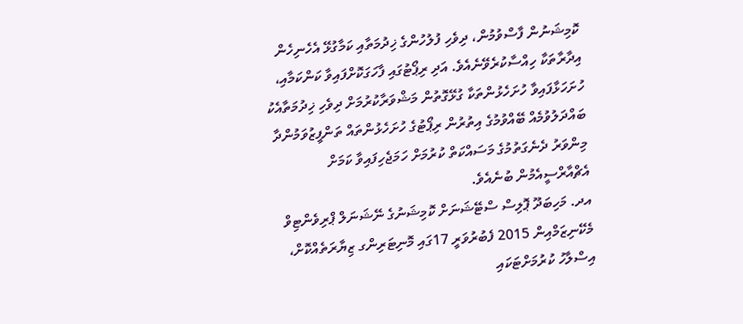ކޮމިޝަނުން ފާސްވުމުން، ދިވެހި ފުލުހުންގެ ޚިދުމަތާއި ކަމާގުޅޭ އެހެނިހެން އިދާރާތަކާ ހިއްސާކުރެވޭނެއެވެ. އަދި ރިޕޯޓުގައި ފާހަގަކޮށްފައިވާ ކަންކަމާއި، ހުށަހަޅާފައިވާ ހުށަހެޅުންތަކާ ގުޅޭގޮތުން މަޝްވަރާކުރުމަށް ދިވެހި ޚިދުމަތާއެކު ބައްދަލުވުމެއް ބޭއްވުމުގެ އިތުރުން ރިޕޯޓުގެ ހުށަހެޅުންތައް ތަންފީޒުވަމުންދާ މިންވަރު ދެނެގަތުމުގެ މަސައްކަތް ކުރުމަށް ހަމަޖެހިފައިވާ ކަމަށް އެޗްއާރްސީއެމުން ބުނެއެވެ.
އދ. މަހިބަދޫ ޕޮލިސް ސްޓޭޝަނަށް ކޮމިޝަނުގެ ނޭޝަނަލް ޕްރިވެންޓިވް މެކޭނިޒަމްއިން 2015 ފެބުރުވަރީ 17ގައި މޮނިޓަރިންގ ޒިޔާރަތެއްކޮށް، އިސްލާހު ކުރުމަށްޓަކައި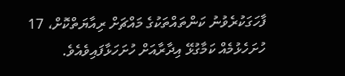ފާހަގަކުރެވުނު ކަންތައްތަކުގެ މައްޗަށް ރިއާޔަތްކޮށް، 17 ހުށަހެޅުމެއް ކަމާގުޅޭ އިދާރާއަށް ހުށަހަޅާފައިވެއެވެ.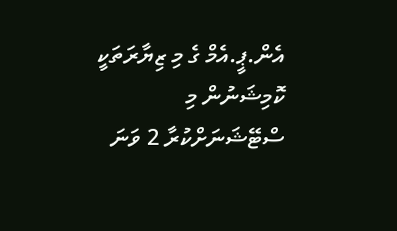އެން.ޕީ.އެމް ގެ މި ޒިޔާރަތަކީ ކޮމިޝަނުން މި ސްޓޭޝަނަށްކުރާ 2 ވަނަ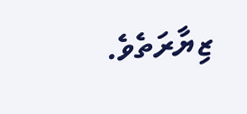ޒިޔާރަތެވެ.